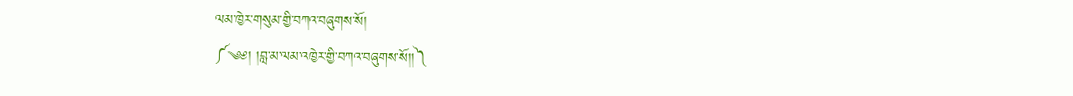ལམ་ཁྱེར་གསུམ་གྱི་བཀའ་བཞུགས་སོ།
༼༄༅། །བླ་མ་ལམ་འཁྱེར་གྱི་བཀའ་བཞུགས་སོ།།༽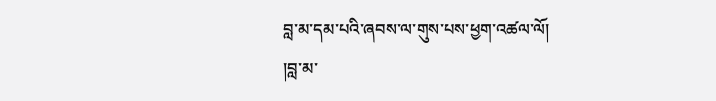བླ་མ་དམ་པའི་ཞབས་ལ་གུས་པས་ཕྱག་འཚལ་ལོ།
།བླ་མ་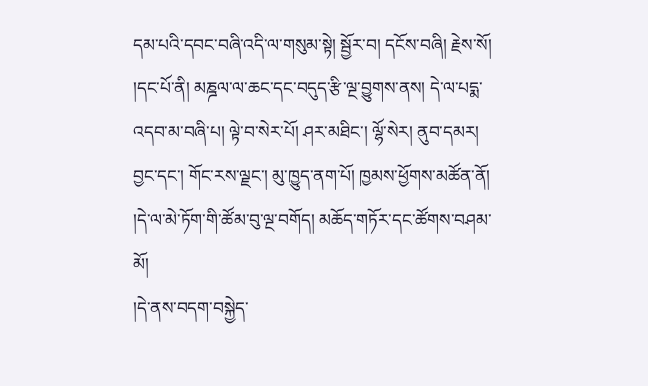དམ་པའི་དབང་བཞི་འདི་ལ་གསུམ་སྟེ། སྦྱོར་བ། དངོས་བཞི། རྗེས་སོ།
།དང་པོ་ནི། མཎྜལ་ལ་ཆང་དང་བདུད་རྩི་ལྔ་བྱུགས་ནས། དེ་ལ་པདྨ་འདབ་མ་བཞི་པ། ལྟེ་བ་སེར་པོ། ཤར་མཐིང་། ལྷོ་སེར། ནུབ་དམར། བྱང་དང་། གོང་རས་ལྗང་། མུ་ཁྱུད་ནག་པོ། ཁྱམས་ཕྱོགས་མཚོན་ནོ།
།དེ་ལ་མེ་ཏོག་གི་ཚོམ་བུ་ལྔ་བགོད། མཆོད་གཏོར་དང་ཚོགས་བཤམ་མོ།
།དེ་ནས་བདག་བསྐྱེད་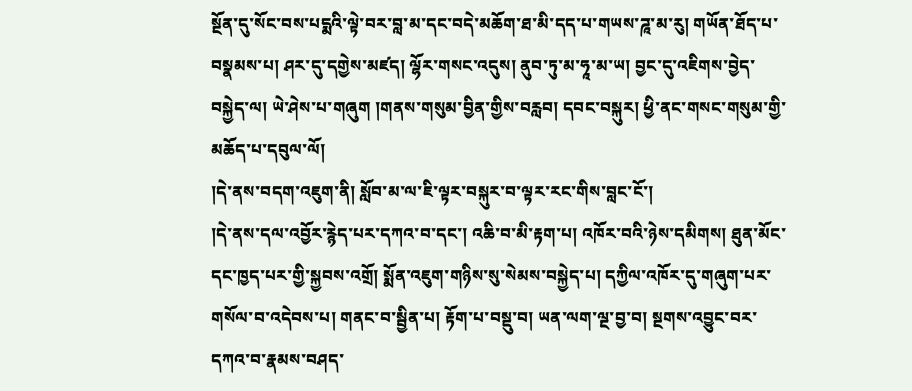སྔོན་དུ་སོང་བས་པདྨའི་ལྟེ་བར་བླ་མ་དང་བདེ་མཆོག་ཐ་མི་དད་པ་གཡས་ཌཱ་མ་རུ། གཡོན་ཐོད་པ་བསྣམས་པ། ཤར་དུ་དགྱེས་མཛད། ལྷོར་གསང་འདུས། ནུབ་ཏུ་མ་ཧཱ་མ་ཡ། བྱང་དུ་འཇིགས་བྱེད་བསྐྱེད་ལ། ཡེ་ཤེས་པ་གཞུག །གནས་གསུམ་བྱིན་གྱིས་བརླབ། དབང་བསྐུར། ཕྱི་ནང་གསང་གསུམ་གྱི་མཆོད་པ་དབུལ་ལོ།
།དེ་ནས་བདག་འཇུག་ནི། སློབ་མ་ལ་ཇི་ལྟར་བསྐུར་བ་ལྟར་རང་གིས་བླང་ངོ་།
།དེ་ནས་དལ་འབྱོར་རྙེད་པར་དཀའ་བ་དང་། འཆི་བ་མི་རྟག་པ། འཁོར་བའི་ཉེས་དམིགས། ཐུན་མོང་དང་ཁྱད་པར་གྱི་སྐྱབས་འགྲོ། སྨོན་འཇུག་གཉིས་སུ་སེམས་བསྐྱེད་པ། དཀྱིལ་འཁོར་དུ་གཞུག་པར་གསོལ་བ་འདེབས་པ། གནང་བ་སྦྱིན་པ། རྟོག་པ་བསྡུ་བ། ཡན་ལག་ལྔ་བྱ་བ། སྔགས་འབྱུང་བར་དཀའ་བ་རྣམས་བཤད་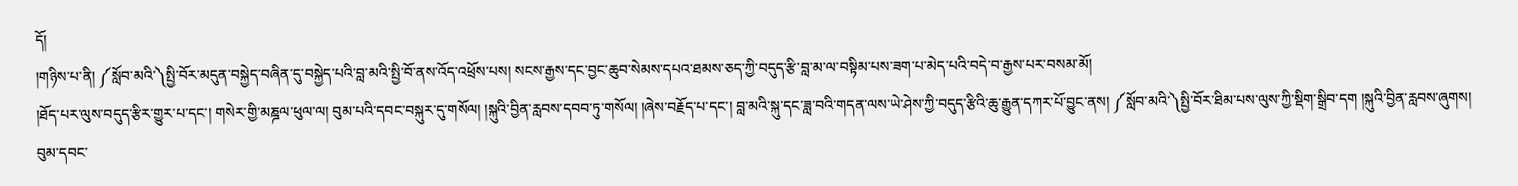དོ།
།གཉིས་པ་ནི། ༼སློབ་མའི་༽སྤྱི་བོར་མདུན་བསྐྱེད་བཞིན་དུ་བསྐྱེད་པའི་བླ་མའི་སྤྱི་བོ་ནས་འོད་འཕྲོས་པས། སངས་རྒྱས་དང་བྱང་ཆུབ་སེམས་དཔའ་ཐམས་ཅད་ཀྱི་བདུད་རྩི་བླ་མ་ལ་བསྟིམ་པས་ཟག་པ་མེད་པའི་བདེ་བ་རྒྱས་པར་བསམ་མོ།
།ཐོད་པར་ལུས་བདུད་རྩིར་གྱུར་པ་དང་། གསེར་གྱི་མཎྜལ་ཕུལ་ལ། བུམ་པའི་དབང་བསྐུར་དུ་གསོལ། །སྐུའི་བྱིན་རླབས་དབབ་ཏུ་གསོལ། །ཞེས་བརྗོད་པ་དང་། བླ་མའི་སྐུ་དང་ཟླ་བའི་གདན་ལས་ཡེ་ཤེས་ཀྱི་བདུད་རྩིའི་ཆུ་རྒྱུན་དཀར་པོ་བྱུང་ནས། ༼སློབ་མའི་༽སྤྱི་བོར་ཐིམ་པས་ལུས་ཀྱི་སྡིག་སྒྲིབ་དག །སྐུའི་བྱིན་རླབས་ཞུགས། བུམ་དབང་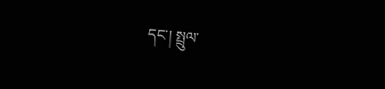དང་། སྤྲུལ་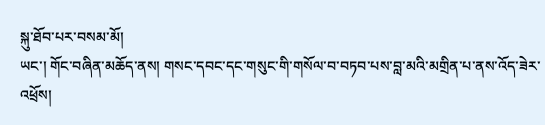སྐུ་ཐོབ་པར་བསམ་མོ།
ཡང་། གོང་བཞིན་མཆོད་ནས། གསང་དབང་དང་གསུང་གི་གསོལ་བ་བཏབ་པས་བླ་མའི་མགྲིན་པ་ནས་འོད་ཟེར་འཕྲོས།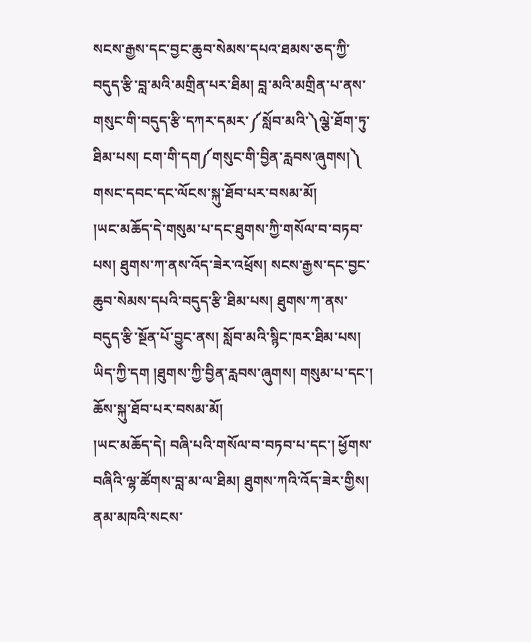སངས་རྒྱས་དང་བྱང་ཆུབ་སེམས་དཔའ་ཐམས་ཅད་ཀྱི་བདུད་རྩི་བླ་མའི་མགྲིན་པར་ཐིམ། བླ་མའི་མགྲིན་པ་ནས་གསུང་གི་བདུད་རྩི་དཀར་དམར་༼སློབ་མའི་༽ལྕེ་ཐོག་ཏུ་ཐིམ་པས། ངག་གི་དག༼གསུང་གི་བྱིན་རླབས་ཞུགས།༽ གསང་དབང་དང་ལོངས་སྐུ་ཐོབ་པར་བསམ་མོ།
།ཡང་མཆོད་དེ་གསུམ་པ་དང་ཐུགས་ཀྱི་གསོལ་བ་བཏབ་པས། ཐུགས་ཀ་ནས་འོད་ཟེར་འཕྲོས། སངས་རྒྱས་དང་བྱང་ཆུབ་སེམས་དཔའི་བདུད་རྩི་ཐིམ་པས། ཐུགས་ཀ་ནས་བདུད་རྩི་སྔོན་པོ་བྱུང་ནས། སློབ་མའི་སྙིང་ཁར་ཐིམ་པས། ཡིད་ཀྱི་དག །ཐུགས་ཀྱི་བྱིན་རླབས་ཞུགས། གསུམ་པ་དང་། ཆོས་སྐུ་ཐོབ་པར་བསམ་མོ།
།ཡང་མཆོད་དེ། བཞི་པའི་གསོལ་བ་བཏབ་པ་དང་། ཕྱོགས་བཞིའི་ལྷ་ཚོགས་བླ་མ་ལ་ཐིམ། ཐུགས་ཀའི་འོད་ཟེར་གྱིས། ནམ་མཁའི་སངས་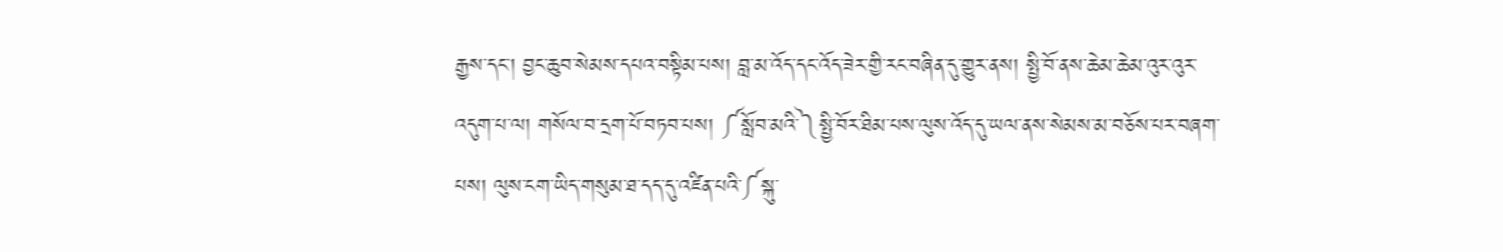རྒྱས་དང་། བྱང་ཆུབ་སེམས་དཔའ་བསྟིམ་པས། བླ་མ་འོད་དང་འོད་ཟེར་གྱི་རང་བཞིན་དུ་གྱུར་ནས། སྤྱི་བོ་ནས་ཆེམ་ཆེམ་འུར་འུར་འདུག་པ་ལ། གསོལ་བ་དྲག་པོ་བཏབ་པས། ༼སློབ་མའི་༽སྤྱི་བོར་ཐིམ་པས་ལུས་འོད་དུ་ཡལ་ནས་སེམས་མ་བཅོས་པར་བཞག་པས། ལུས་ངག་ཡིད་གསུམ་ཐ་དད་དུ་འཛིན་པའི་༼སྐུ་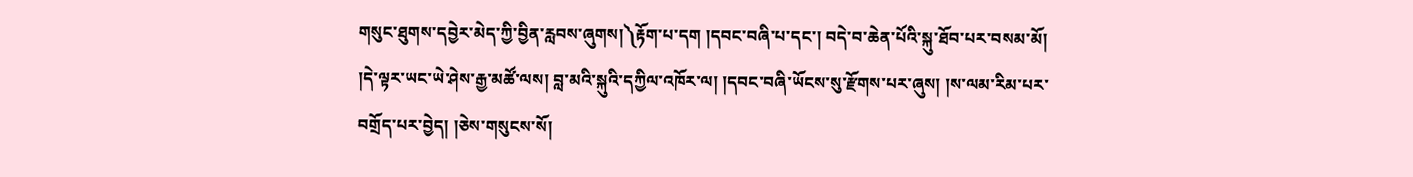གསུང་ཐུགས་དབྱེར་མེད་ཀྱི་བྱིན་རླབས་ཞུགས།༽རྟོག་པ་དག །དབང་བཞི་པ་དང་། བདེ་བ་ཆེན་པོའི་སྐུ་ཐོབ་པར་བསམ་མོ།
།དེ་ལྟར་ཡང་ཡེ་ཤེས་རྒྱ་མཚོ་ལས། བླ་མའི་སྐུའི་དཀྱིལ་འཁོར་ལ། །དབང་བཞི་ཡོངས་སུ་རྫོགས་པར་ཞུས། །ས་ལམ་རིམ་པར་བགྲོད་པར་བྱེད། །ཅེས་གསུངས་སོ།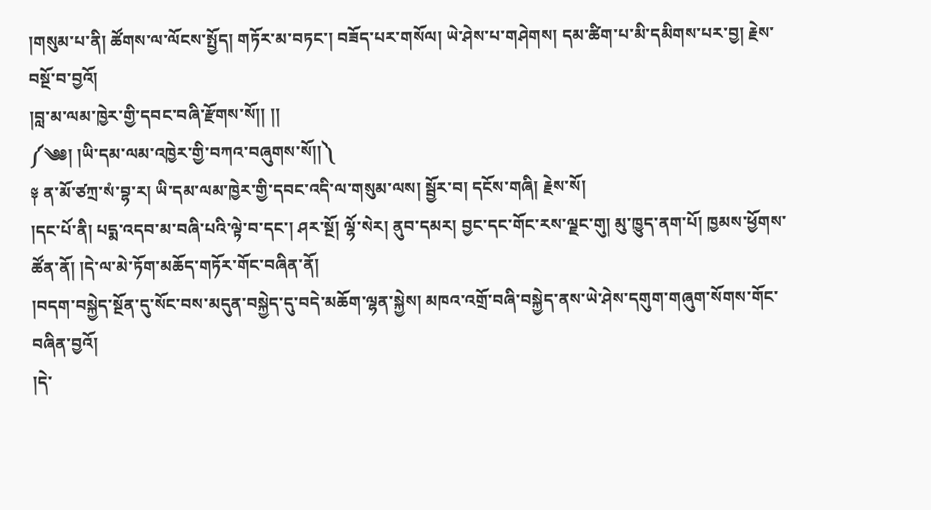།གསུམ་པ་ནི། ཚོགས་ལ་ལོངས་སྤྱོད། གཏོར་མ་བཏང་། བཟོད་པར་གསོལ། ཡེ་ཤེས་པ་གཤེགས། དམ་ཚིག་པ་མི་དམིགས་པར་བྱ། རྗེས་བསྔོ་བ་བྱའོ།
།བླ་མ་ལམ་ཁྱེར་གྱི་དབང་བཞི་རྫོགས་སོ།། །།
༼༄༅། །ཡི་དམ་ལམ་འཁྱེར་གྱི་བཀའ་བཞུགས་སོ།།༽
༈ ན་མོ་ཙཀྲ་སཾ་བྷ་ར། ཡི་དམ་ལམ་ཁྱེར་གྱི་དབང་འདི་ལ་གསུམ་ལས། སྦྱོར་བ། དངོས་གཞི། རྗེས་སོ།
།དང་པོ་ནི། པདྨ་འདབ་མ་བཞི་པའི་ལྟེ་བ་དང་། ཤར་སྔོ། ལྷོ་སེར། ནུབ་དམར། བྱང་དང་གོང་རས་ལྗང་གུ། མུ་ཁྱུད་ནག་པོ། ཁྱམས་ཕྱོགས་ཚོན་ནོ། །དེ་ལ་མེ་ཏོག་མཆོད་གཏོར་གོང་བཞིན་ནོ།
།བདག་བསྐྱེད་སྔོན་དུ་སོང་བས་མདུན་བསྐྱེད་དུ་བདེ་མཆོག་ལྷན་སྐྱེས། མཁའ་འགྲོ་བཞི་བསྐྱེད་ནས་ཡེ་ཤེས་དགུག་གཞུག་སོགས་གོང་བཞིན་བྱའོ།
།དེ་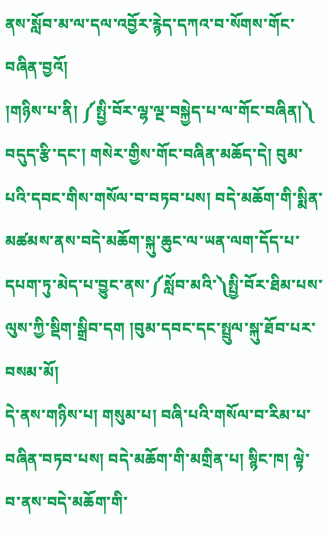ནས་སློབ་མ་ལ་དལ་འབྱོར་རྙེད་དཀའ་བ་སོགས་གོང་བཞིན་བྱའོ།
།གཉིས་པ་ནི། ༼སྤྱི་བོར་ལྷ་ལྔ་བསྐྱེད་པ་ལ་གོང་བཞིན།༽ བདུད་རྩི་དང་། གསེར་གྱིས་གོང་བཞིན་མཆོད་དེ། བུམ་པའི་དབང་གིས་གསོལ་བ་བཏབ་པས། བདེ་མཆོག་གི་སྨིན་མཚམས་ནས་བདེ་མཆོག་སྐུ་ཆུང་ལ་ཡན་ལག་དོད་པ་དཔག་ཏུ་མེད་པ་བྱུང་ནས་༼སློབ་མའི་༽སྤྱི་བོར་ཐིམ་པས་ལུས་ཀྱི་སྡིག་སྒྲིབ་དག །བུམ་དབང་དང་སྤྲུལ་སྐུ་ཐོབ་པར་བསམ་མོ།
དེ་ནས་གཉིས་པ། གསུམ་པ། བཞི་པའི་གསོལ་བ་རིམ་པ་བཞིན་བཏབ་པས། བདེ་མཆོག་གི་མགྲིན་པ། སྙིང་ཁ། ལྟེ་བ་ནས་བདེ་མཆོག་གི་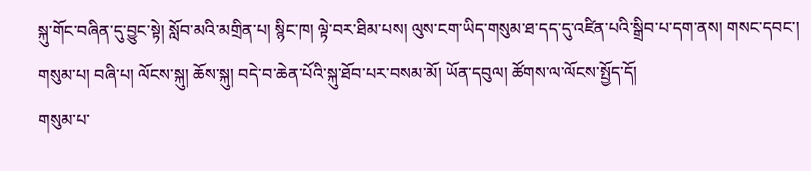སྐུ་གོང་བཞིན་དུ་བྱུང་སྟེ། སློབ་མའི་མགྲིན་པ། སྙིང་ཁ། ལྟེ་བར་ཐིམ་པས། ལུས་ངག་ཡིད་གསུམ་ཐ་དད་དུ་འཛིན་པའི་སྒྲིབ་པ་དག་ནས། གསང་དབང་། གསུམ་པ། བཞི་པ། ལོངས་སྐུ། ཆོས་སྐུ། བདེ་བ་ཆེན་པོའི་སྐུ་ཐོབ་པར་བསམ་མོ། ཡོན་དབུལ། ཚོགས་ལ་ལོངས་སྤྱོད་དོ།
གསུམ་པ་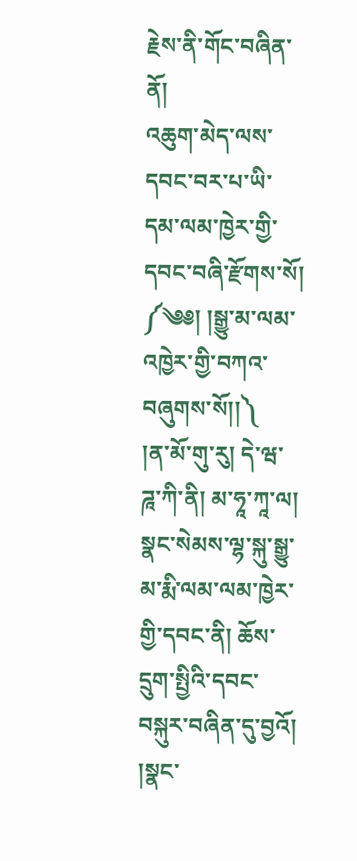རྗེས་ནི་གོང་བཞིན་ནོ།
འཆུག་མེད་ལས་དབང་བར་པ་ཡི་དམ་ལམ་ཁྱེར་གྱི་དབང་བཞི་རྫོགས་སོ།
༼༄༅། །སྒྱུ་མ་ལམ་འཁྱེར་གྱི་བཀའ་བཞུགས་སོ།།༽
།ན་མོ་གུ་རུ། དེ་ཝ་ཌཱ་ཀི་ནི། མ་ཧཱ་ཀཱ་ལ། སྣང་སེམས་ལྷ་སྐུ་སྒྱུ་མ་རྨི་ལམ་ལམ་ཁྱེར་གྱི་དབང་ནི། ཆོས་དྲུག་སྤྱིའི་དབང་བསྐུར་བཞིན་དུ་བྱའོ།
།སྣང་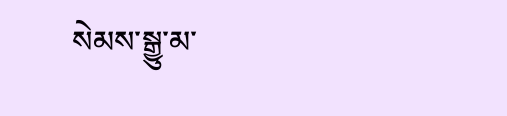སེམས་སྒྱུ་མ་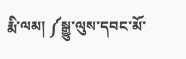རྨི་ལམ། ༼སྒྱུ་ལུས་དབང་མོ་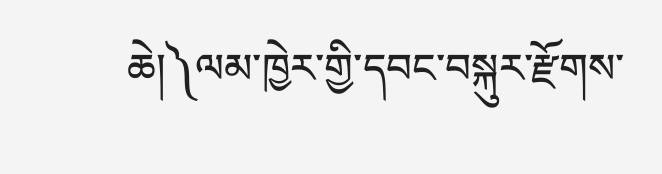ཆེ།༽ལམ་ཁྱེར་གྱི་དབང་བསྐུར་རྫོགས་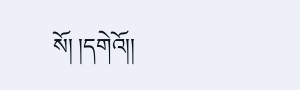སོ། །དགེའོ།།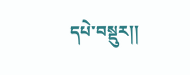དཔེ་བསྡུར།།